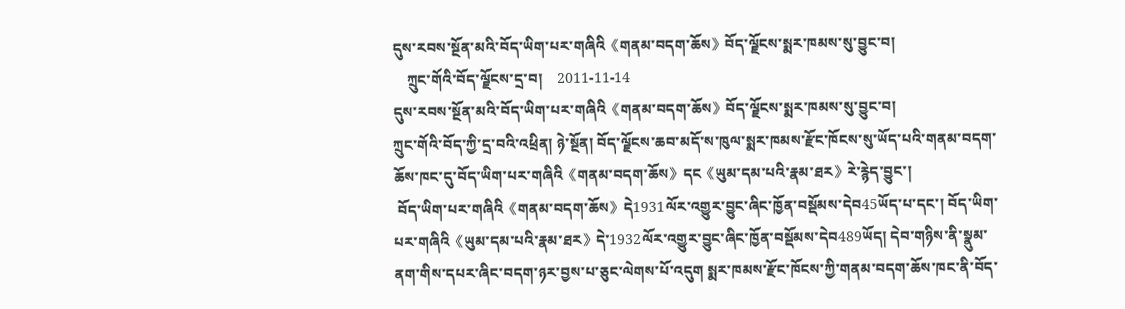དུས་རབས་སྔོན་མའི་བོད་ཡིག་པར་གཞིའི《གནམ་བདག་ཆོས》བོད་ལྗོངས་སྨར་ཁམས་སུ་བྱུང་བ།
    ཀྲུང་གོའི་བོད་ལྗོངས་དྲ་བ།    2011-11-14
དུས་རབས་སྔོན་མའི་བོད་ཡིག་པར་གཞིའི《གནམ་བདག་ཆོས》བོད་ལྗོངས་སྨར་ཁམས་སུ་བྱུང་བ།
ཀྲུང་གོའི་བོད་ཀྱི་དྲ་བའི་འཕྲིན། ཉེ་སྔོན། བོད་ལྗོངས་ཆབ་མདོ་ས་ཁུལ་སྨར་ཁམས་རྫོང་ཁོངས་སུ་ཡོད་པའི་གནམ་བདག་ཆོས་ཁང་དུ་བོད་ཡིག་པར་གཞིའི《གནམ་བདག་ཆོས》དང《ཡུམ་དམ་པའི་རྣམ་ཐར》རེ་རྙེད་བྱུང་།
 བོད་ཡིག་པར་གཞིའི《གནམ་བདག་ཆོས》དེ1931ལོར་འགྱུར་བྱུང་ཞིང་ཁྱོན་བསྡོམས་དེབ45ཡོད་པ་དང་། བོད་ཡིག་པར་གཞིའི《ཡུམ་དམ་པའི་རྣམ་ཐར》དེ་1932ལོར་འགྱུར་བྱུང་ཞིང་ཁྱོན་བསྡོམས་དེབ489ཡོད། དེབ་གཉིས་ནི་སྣུམ་ནག་གིས་དཔར་ཞིང་བདག་ཉར་བྱས་པ་ཅུང་ལེགས་པོ་འདུག སྨར་ཁམས་རྫོང་ཁོངས་ཀྱི་གནམ་བདག་ཆོས་ཁང་ནི་བོད་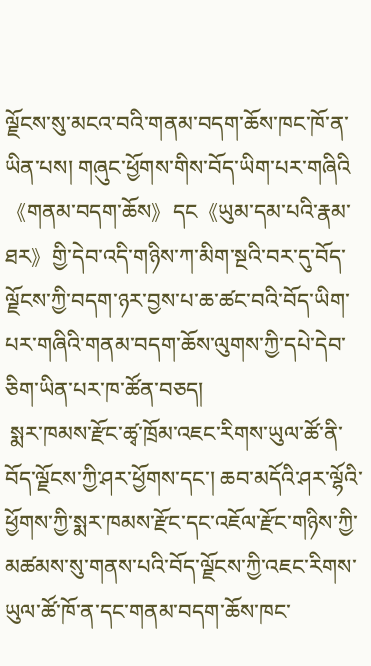ལྗོངས་སུ་མངའ་བའི་གནམ་བདག་ཆོས་ཁང་ཁོ་ན་ཡིན་པས། གཞུང་ཕྱོགས་གིས་བོད་ཡིག་པར་གཞིའི《གནམ་བདག་ཆོས》དང《ཡུམ་དམ་པའི་རྣམ་ཐར》གྱི་དེབ་འདི་གཉིས་ཀ་མིག་སྔའི་བར་དུ་བོད་ལྗོངས་ཀྱི་བདག་ཉར་བྱས་པ་ཆ་ཚང་བའི་བོད་ཡིག་པར་གཞིའི་གནམ་བདག་ཆོས་ལུགས་ཀྱི་དཔེ་དེབ་ཅིག་ཡིན་པར་ཁ་ཚོན་བཅད།
 སྨར་ཁམས་རྫོང་ཚྭ་ཁྲོམ་འཇང་རིགས་ཡུལ་ཚོ་ནི་བོད་ལྗོངས་ཀྱི་ཤར་ཕྱོགས་དང་། ཆབ་མདོའི་ཤར་ལྷོའི་ཕྱོགས་ཀྱི་སྨར་ཁམས་རྫོང་དང་འཇོལ་རྫོང་གཉིས་ཀྱི་མཚམས་སུ་གནས་པའི་བོད་ལྗོངས་ཀྱི་འཇང་རིགས་ཡུལ་ཚོ་ཁོ་ན་དང་གནམ་བདག་ཆོས་ཁང་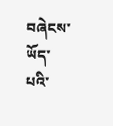བཞེངས་ཡོད་པའི་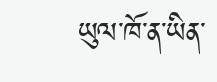ཡུལ་ཁོ་ན་ཡིན་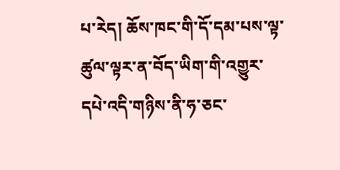པ་རེད། ཆོས་ཁང་གི་དོ་དམ་པས་ལྟ་ཚུལ་ལྟར་ན་བོད་ཡིག་གི་འགྱུར་དཔེ་འདི་གཉིས་ནི་ཧ་ཅང་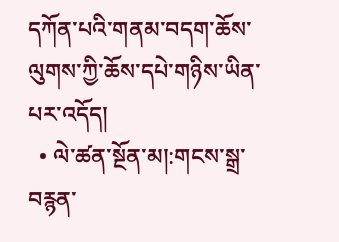དཀོན་པའི་གནམ་བདག་ཆོས་ལུགས་ཀྱི་ཆོས་དཔེ་གཉིས་ཡིན་པར་འདོད།
  • ལེ་ཚན་སྔོན་མ།:གངས་སྒྲ་བརྙན་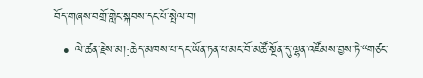བོད་གཞས་བགྲོ་གླེང་སྐབས་དང་པོ་སྤེལ་བ།
  • ལེ་ཚན་རྗེས་མ།:ཆེད་མཁས་པ་དང་ཡོན་ཏན་པ་མང་བོ་མཚོ་སྔོན་དུ་ལྷན་འཛོམས་བྱས་ཏེ་“གཙང་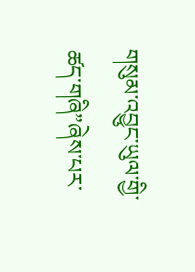གསུམ་འབྱུང་ཡུལ་གྱི་ཚད་གཞི”ཞེས་པར་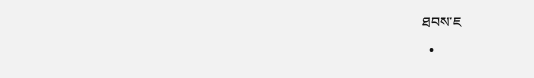ཐབས་ཇ
  •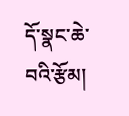དོ་སྣང་ཆེ་བའི་རྩོམ།